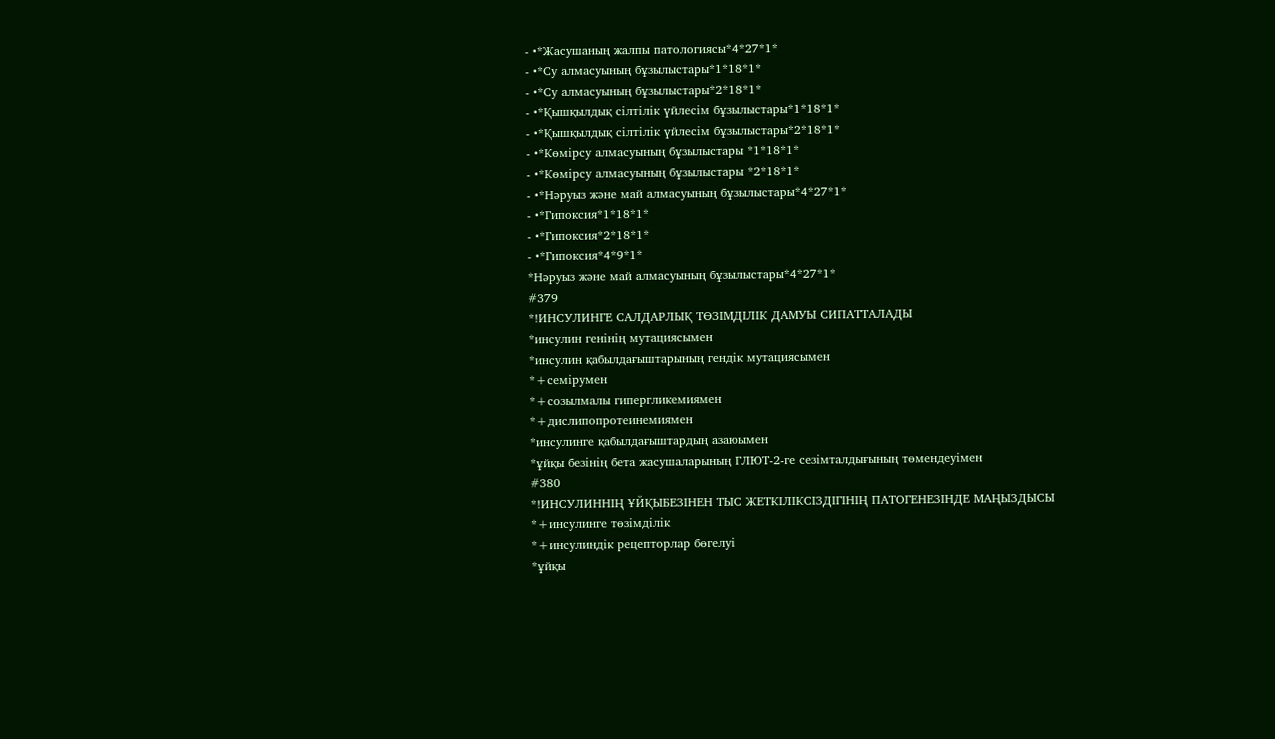- •*Жасушаның жалпы патологиясы*4*27*1*
- •*Су алмасуының бұзылыстары*1*18*1*
- •*Су алмасуының бұзылыстары*2*18*1*
- •*Қышқылдық сілтілік үйлесім бұзылыстары*1*18*1*
- •*Қышқылдық сілтілік үйлесім бұзылыстары*2*18*1*
- •*Көмірсу алмасуының бұзылыстары *1*18*1*
- •*Көмірсу алмасуының бұзылыстары *2*18*1*
- •*Нәруыз және май алмасуының бұзылыстары*4*27*1*
- •*Гипоксия*1*18*1*
- •*Гипоксия*2*18*1*
- •*Гипоксия*4*9*1*
*Нәруыз және май алмасуының бұзылыстары*4*27*1*
#379
*!ИНСУЛИНГЕ САЛДАРЛЫҚ ТӨЗІМДІЛІК ДАМУЫ СИПАТТАЛАДЫ
*инсулин генінің мутациясымен
*инсулин қабылдағыштарының гендік мутациясымен
*+семірумен
*+созылмалы гипергликемиямен
*+дислипопротеинемиямен
*инсулинге қабылдағыштардың азаюымен
*ұйқы безінің бета жасушаларының ГЛЮТ-2-ге сезімталдығының төмендеуімен
#380
*!ИНСУЛИННІҢ ҰЙҚЫБЕЗІНЕН ТЫС ЖЕТКІЛІКСІЗДІГІНІҢ ПАТОГЕНЕЗІНДЕ МАҢЫЗДЫСЫ
*+инсулинге төзімділік
*+инсулиндік рецепторлар бөгелуі
*ұйқы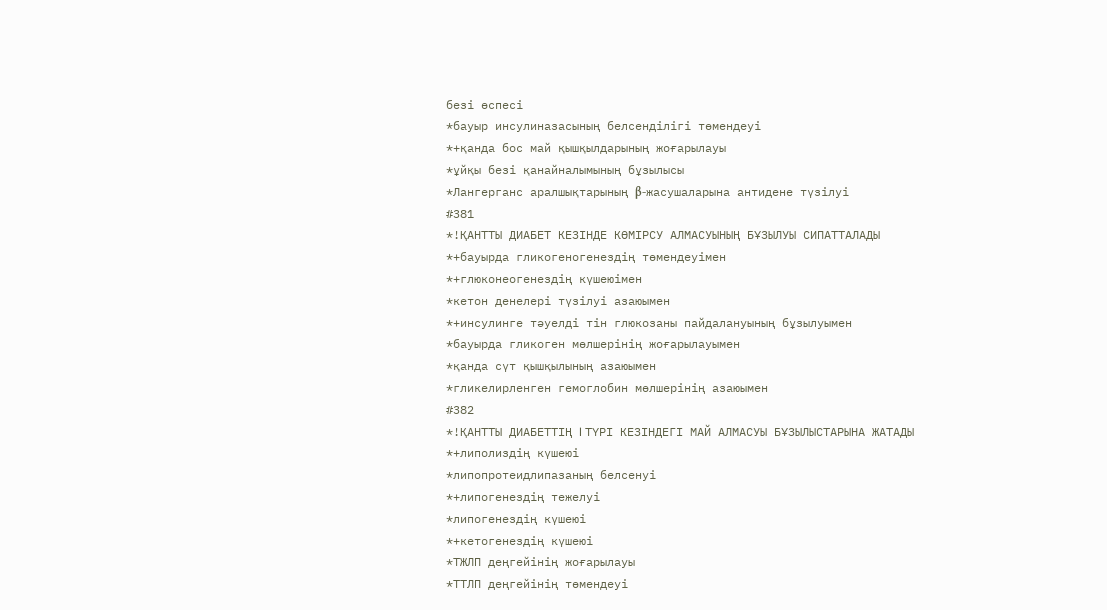безі өспесі
*бауыр инсулиназасының белсенділігі төмендеуі
*+қанда бос май қышқылдарының жоғарылауы
*ұйқы безі қанайналымының бұзылысы
*Лангерганс аралшықтарының β-жасушаларына антидене түзілуі
#381
*!ҚАНТТЫ ДИАБЕТ КЕЗІНДЕ КӨМІРСУ АЛМАСУЫНЫҢ БҰЗЫЛУЫ СИПАТТАЛАДЫ
*+бауырда гликогеногенездің төмендеуімен
*+глюконеогенездің күшеюімен
*кетон денелері түзілуі азаюымен
*+инсулинге тәуелді тін глюкозаны пайдалануының бұзылуымен
*бауырда гликоген мөлшерінің жоғарылауымен
*қанда сүт қышқылының азаюымен
*гликелирленген гемоглобин мөлшерінің азаюымен
#382
*!ҚАНТТЫ ДИАБЕТТІҢ I ТҮРІ КЕЗІНДЕГІ МАЙ АЛМАСУЫ БҰЗЫЛЫСТАРЫНА ЖАТАДЫ
*+липолиздің күшеюі
*липопротеидлипазаның белсенуі
*+липогенездің тежелуі
*липогенездің күшеюі
*+кетогенездің күшеюі
*ТЖЛП деңгейінің жоғарылауы
*ТТЛП деңгейінің төмендеуі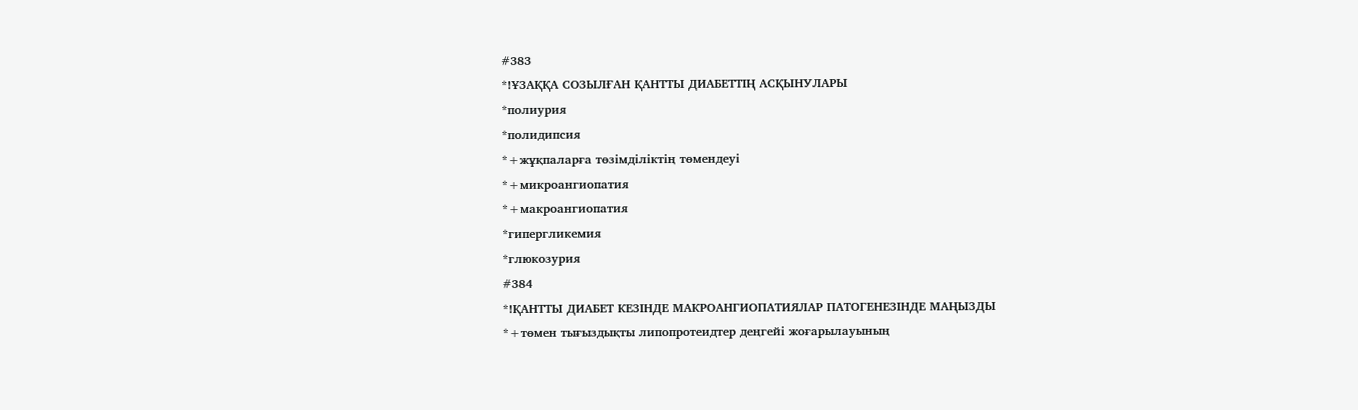#383
*!ҰЗАҚҚА СОЗЫЛҒАН ҚАНТТЫ ДИАБЕТТІҢ АСҚЫНУЛАРЫ
*полиурия
*полидипсия
*+жұқпаларға төзімділіктің төмендеуі
*+микроангиопатия
*+макроангиопатия
*гипергликемия
*глюкозурия
#384
*!ҚАНТТЫ ДИАБЕТ КЕЗІНДЕ МАКРОАНГИОПАТИЯЛАР ПАТОГЕНЕЗІНДЕ МАҢЫЗДЫ
*+төмен тығыздықты липопротеидтер деңгейі жоғарылауының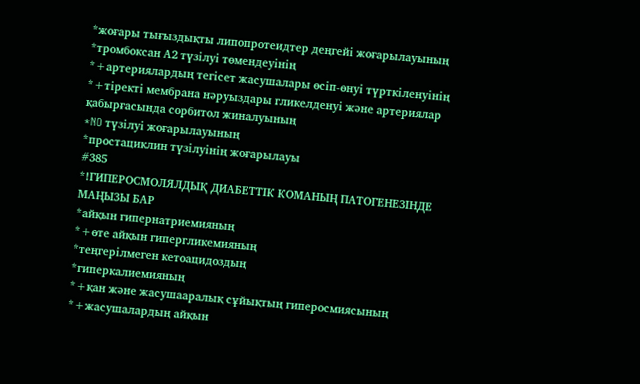*жоғары тығыздықты липопротеидтер деңгейі жоғарылауының
*тромбоксан А2 түзілуі төмендеуінің
*+артериялардың тегісет жасушалары өсіп-өнуі түрткіленуінің
*+тіректі мембрана нәруыздары гликелденуі және артериялар қабырғасында сорбитол жиналуының
*NO түзілуі жоғарылауының
*простациклин түзілуінің жоғарылауы
#385
*!ГИПЕРОСМОЛЯЛДЫҚ ДИАБЕТТІК КОМАНЫҢ ПАТОГЕНЕЗІНДЕ МАҢЫЗЫ БАР
*айқын гипернатриемияның
*+өте айқын гипергликемияның
*теңгерілмеген кетоацидоздың
*гиперкалиемияның
*+қан және жасушааралық сұйықтың гиперосмиясының
*+жасушалардың айқын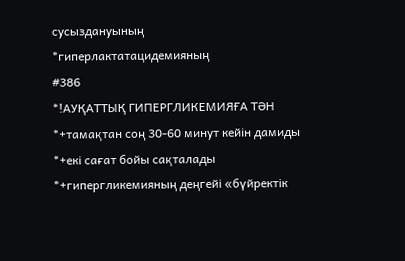сусыздануының
*гиперлактатацидемияның
#386
*!АУҚАТТЫҚ ГИПЕРГЛИКЕМИЯҒА ТӘН
*+тамақтан соң 30-60 минут кейін дамиды
*+екі сағат бойы сақталады
*+гипергликемияның деңгейі «бүйректік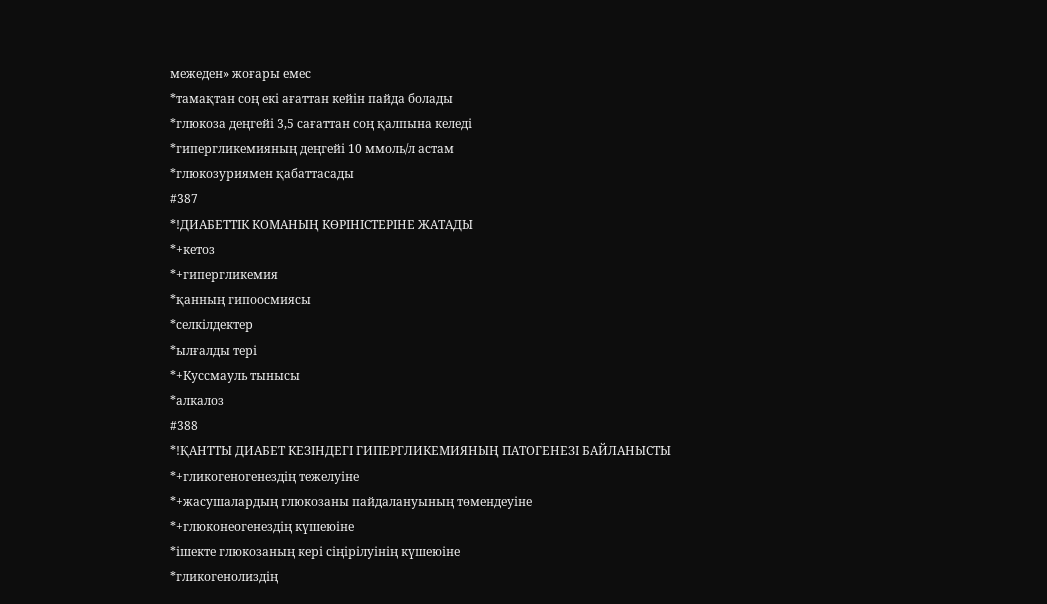межеден» жоғары емес
*тамақтан соң екі ағаттан кейін пайда болады
*глюкоза деңгейі 3,5 сағаттан соң қалпына келеді
*гипергликемияның деңгейі 10 ммоль/л астам
*глюкозуриямен қабаттасады
#387
*!ДИАБЕТТІК КОМАНЫҢ КӨРІНІСТЕРІНЕ ЖАТАДЫ
*+кетоз
*+гипергликемия
*қанның гипоосмиясы
*селкілдектер
*ылғалды тері
*+Куссмауль тынысы
*алкалоз
#388
*!ҚАНТТЫ ДИАБЕТ КЕЗІНДЕГІ ГИПЕРГЛИКЕМИЯНЫҢ ПАТОГЕНЕЗІ БАЙЛАНЫСТЫ
*+гликогеногенездің тежелуіне
*+жасушалардың глюкозаны пайдалануының төмендеуіне
*+глюконеогенездің күшеюіне
*ішекте глюкозаның кері сіңірілуінің күшеюіне
*гликогенолиздің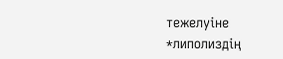тежелуіне
*липолиздің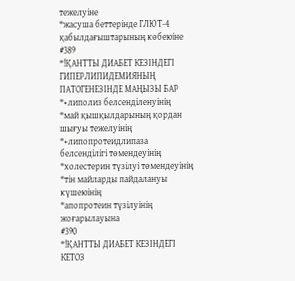тежелуіне
*жасуша беттерінде ГЛЮТ-4 қабылдағыштарының көбеюіне
#389
*!ҚАНТТЫ ДИАБЕТ КЕЗІНДЕГІ ГИПЕРЛИПИДЕМИЯНЫҢ ПАТОГЕНЕЗІНДЕ МАҢЫЗЫ БАР
*+липолиз белсенділенуінің
*май қышқылдарының қордан шығуы тежелуінің
*+липопротеидлипаза белсенділігі төмендеуінің
*холестерин түзілуі төмендеуінің
*тін майларды пайдалануы күшеюінің
*апопротеин түзілуінің жоғарылауына
#390
*!ҚАНТТЫ ДИАБЕТ КЕЗІНДЕГІ КЕТОЗ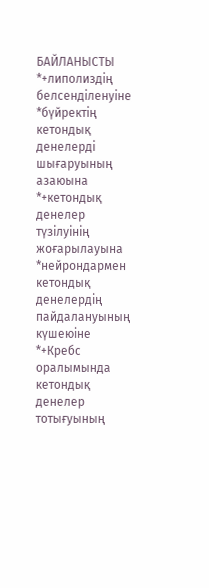БАЙЛАНЫСТЫ
*+липолиздің белсенділенуіне
*бүйректің кетондық денелерді шығаруының азаюына
*+кетондық денелер түзілуінің жоғарылауына
*нейрондармен кетондық денелердің пайдалануының күшеюіне
*+Кребс оралымында кетондық денелер тотығуының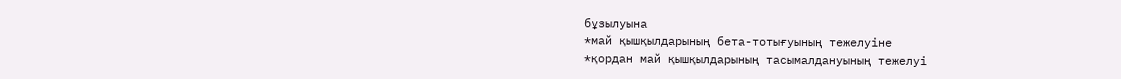бұзылуына
*май қышқылдарының бета-тотығуының тежелуіне
*қордан май қышқылдарының тасымалдануының тежелуі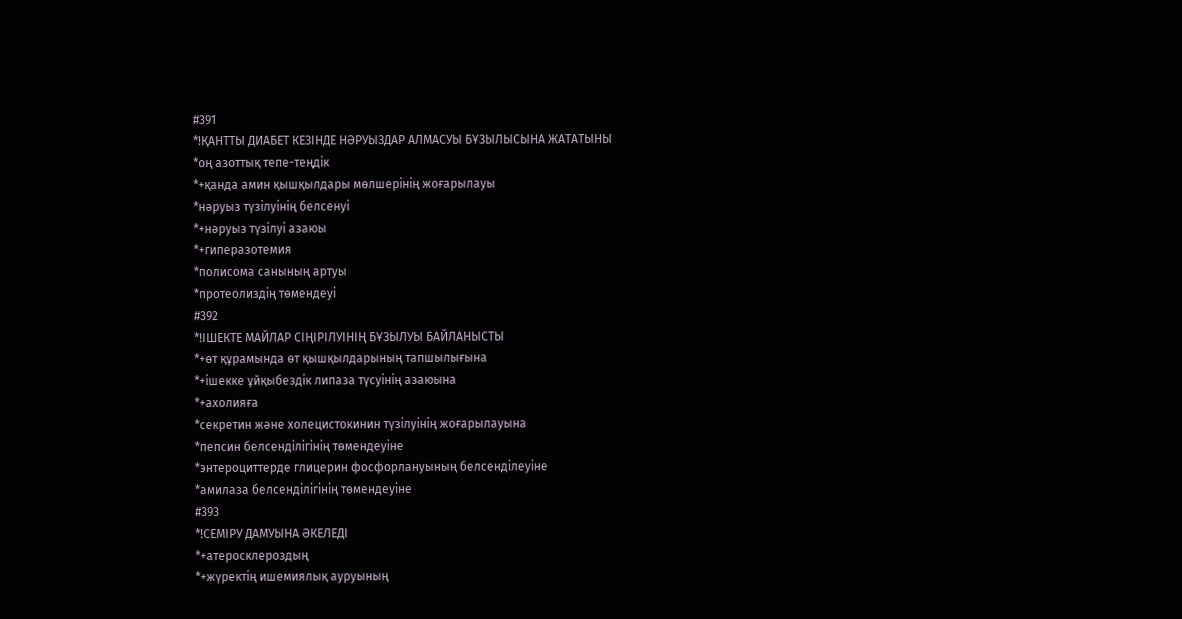#391
*!ҚАНТТЫ ДИАБЕТ КЕЗІНДЕ НӘРУЫЗДАР АЛМАСУЫ БҰЗЫЛЫСЫНА ЖАТАТЫНЫ
*оң азоттық тепе-теңдік
*+қанда амин қышқылдары мөлшерінің жоғарылауы
*нәруыз түзілуінің белсенуі
*+нәруыз түзілуі азаюы
*+гиперазотемия
*полисома санының артуы
*протеолиздің төмендеуі
#392
*!ІШЕКТЕ МАЙЛАР СІҢІРІЛУІНІҢ БҰЗЫЛУЫ БАЙЛАНЫСТЫ
*+өт құрамында өт қышқылдарының тапшылығына
*+ішекке ұйқыбездік липаза түсуінің азаюына
*+ахолияға
*секретин және холецистокинин түзілуінің жоғарылауына
*пепсин белсенділігінің төмендеуіне
*энтероциттерде глицерин фосфорлануының белсенділеуіне
*амилаза белсенділігінің төмендеуіне
#393
*!СЕМІРУ ДАМУЫНА ӘКЕЛЕДІ
*+атеросклероздың
*+жүректің ишемиялық ауруының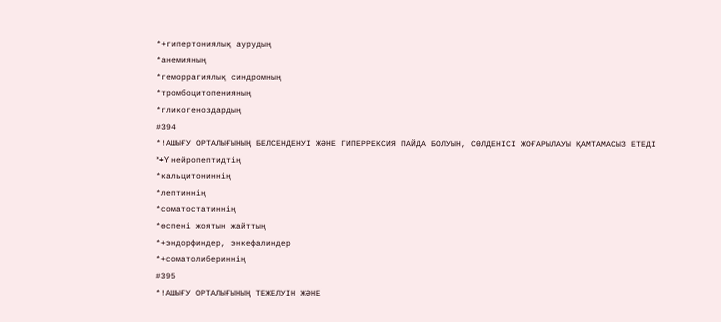*+гипертониялық аурудың
*анемияның
*геморрагиялық синдромның
*тромбоцитопенияның
*гликогеноздардың
#394
*!АШЫҒУ ОРТАЛЫҒЫНЫҢ БЕЛСЕНДЕНУІ ЖӘНЕ ГИПЕРРЕКСИЯ ПАЙДА БОЛУЫН, СӨЛДЕНІСІ ЖОҒАРЫЛАУЫ ҚАМТАМАСЫЗ ЕТЕДІ
*+Y нейропептидтің
*кальцитониннің
*лептиннің
*соматостатиннің
*өспені жоятын жайттың
*+эндорфиндер, энкефалиндер
*+соматолибериннің
#395
*!АШЫҒУ ОРТАЛЫҒЫНЫҢ ТЕЖЕЛУІН ЖӘНЕ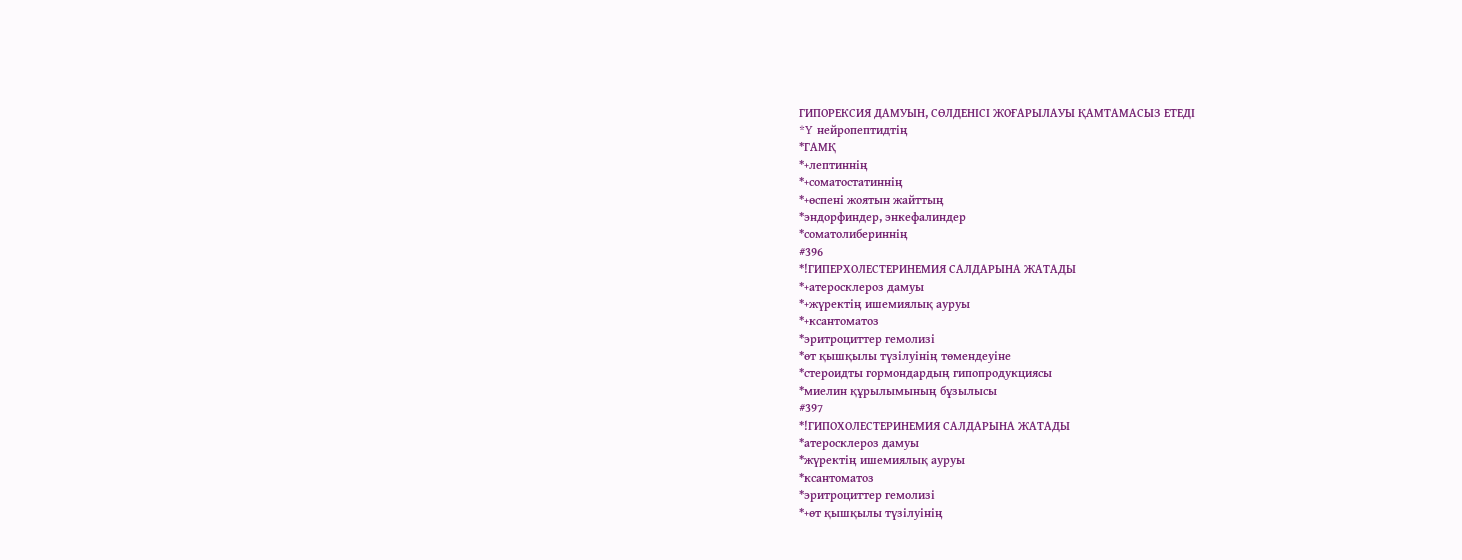ГИПОРЕКСИЯ ДАМУЫН, СӨЛДЕНІСІ ЖОҒАРЫЛАУЫ ҚАМТАМАСЫЗ ЕТЕДІ
*Y нейропептидтің
*ГАМҚ
*+лептиннің
*+соматостатиннің
*+өспені жоятын жайттың
*эндорфиндер, энкефалиндер
*соматолибериннің
#396
*!ГИПЕРХОЛЕСТЕРИНЕМИЯ САЛДАРЫНА ЖАТАДЫ
*+атеросклероз дамуы
*+жүректің ишемиялық ауруы
*+ксантоматоз
*эритроциттер гемолизі
*өт қышқылы түзілуінің төмендеуіне
*стероидты гормондардың гипопродукциясы
*миелин құрылымының бұзылысы
#397
*!ГИПОХОЛЕСТЕРИНЕМИЯ САЛДАРЫНА ЖАТАДЫ
*атеросклероз дамуы
*жүректің ишемиялық ауруы
*ксантоматоз
*эритроциттер гемолизі
*+өт қышқылы түзілуінің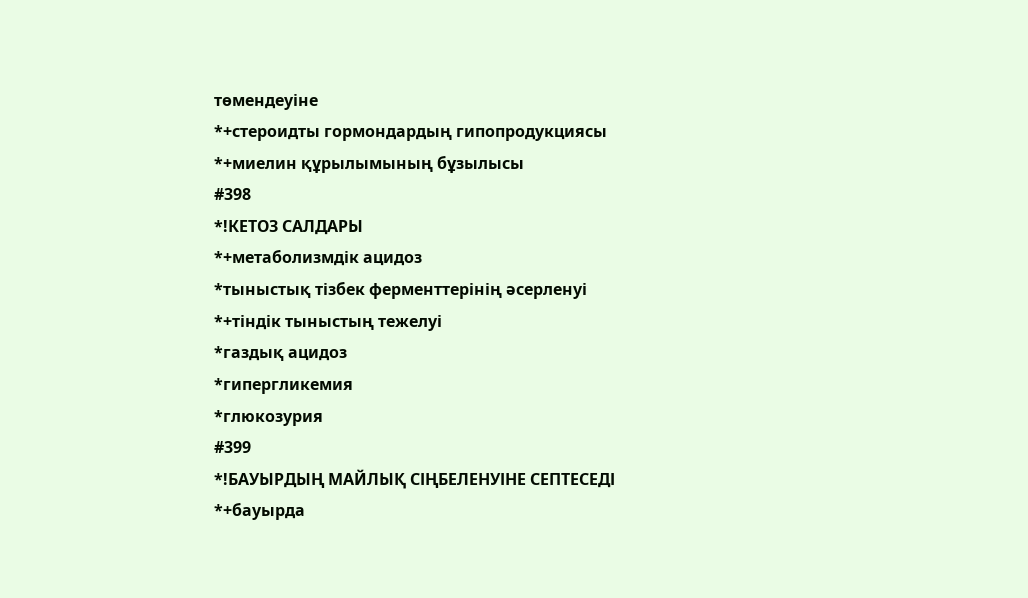төмендеуіне
*+стероидты гормондардың гипопродукциясы
*+миелин құрылымының бұзылысы
#398
*!КЕТОЗ САЛДАРЫ
*+метаболизмдік ацидоз
*тыныстық тізбек ферменттерінің әсерленуі
*+тіндік тыныстың тежелуі
*газдық ацидоз
*гипергликемия
*глюкозурия
#399
*!БАУЫРДЫҢ МАЙЛЫҚ СІҢБЕЛЕНУІНЕ СЕПТЕСЕДІ
*+бауырда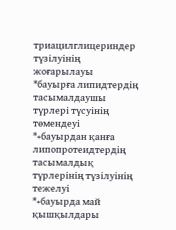триацилглицериндер түзілуінің жоғарылауы
*бауырға липидтердің тасымалдаушы түрлері түсуінің төмендеуі
*+бауырдан қанға липопротеидтердің тасымалдық түрлерінің түзілуінің тежелуі
*+бауырда май қышқылдары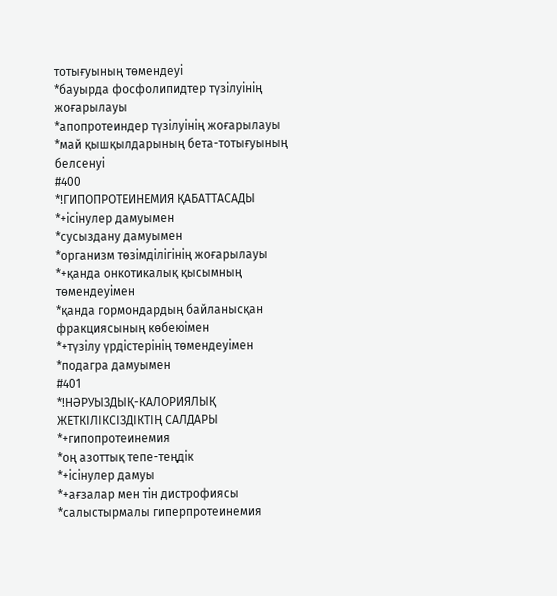тотығуының төмендеуі
*бауырда фосфолипидтер түзілуінің жоғарылауы
*апопротеиндер түзілуінің жоғарылауы
*май қышқылдарының бета-тотығуының белсенуі
#400
*!ГИПОПРОТЕИНЕМИЯ ҚАБАТТАСАДЫ
*+ісінулер дамуымен
*сусыздану дамуымен
*организм төзімділігінің жоғарылауы
*+қанда онкотикалық қысымның төмендеуімен
*қанда гормондардың байланысқан фракциясының көбеюімен
*+түзілу үрдістерінің төмендеуімен
*подагра дамуымен
#401
*!НӘРУЫЗДЫҚ-КАЛОРИЯЛЫҚ ЖЕТКІЛІКСІЗДІКТІҢ САЛДАРЫ
*+гипопротеинемия
*оң азоттық тепе-теңдік
*+ісінулер дамуы
*+ағзалар мен тін дистрофиясы
*салыстырмалы гиперпротеинемия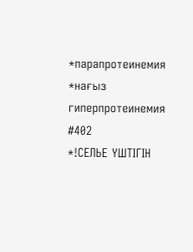*парапротеинемия
*нағыз гиперпротеинемия
#402
*!СЕЛЬЕ ҮШТІГІН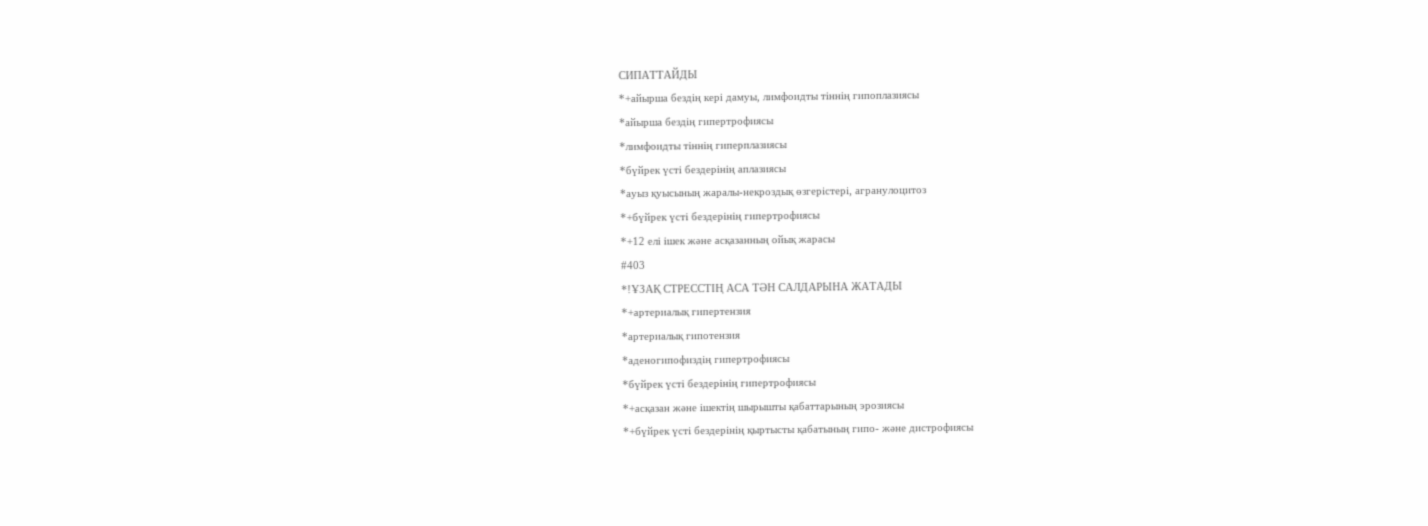СИПАТТАЙДЫ
*+айырша бездің кері дамуы, лимфоидты тіннің гипоплазиясы
*айырша бездің гипертрофиясы
*лимфоидты тіннің гиперплазиясы
*бүйрек үсті бездерінің аплазиясы
*ауыз қуысының жаралы-некроздық өзгерістері, агранулоцитоз
*+бүйрек үсті бездерінің гипертрофиясы
*+12 елі ішек және асқазанның ойық жарасы
#403
*!ҰЗАҚ СТРЕССТІҢ АСА ТӘН САЛДАРЫНА ЖАТАДЫ
*+артериалық гипертензия
*артериалық гипотензия
*аденогипофиздің гипертрофиясы
*бүйрек үсті бездерінің гипертрофиясы
*+асқазан және ішектің шырышты қабаттарының эрозиясы
*+бүйрек үсті бездерінің қыртысты қабатының гипо- және дистрофиясы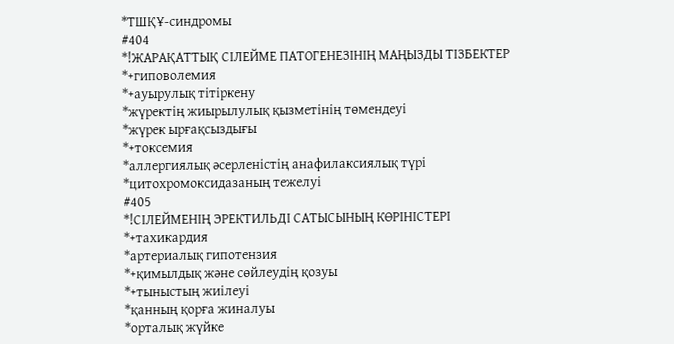*ТШҚҰ-синдромы
#404
*!ЖАРАҚАТТЫҚ СІЛЕЙМЕ ПАТОГЕНЕЗІНІҢ МАҢЫЗДЫ ТІЗБЕКТЕР
*+гиповолемия
*+ауырулық тітіркену
*жүректің жиырылулық қызметінің төмендеуі
*жүрек ырғақсыздығы
*+токсемия
*аллергиялық әсерленістің анафилаксиялық түрі
*цитохромоксидазаның тежелуі
#405
*!СІЛЕЙМЕНІҢ ЭРЕКТИЛЬДІ САТЫСЫНЫҢ КӨРІНІСТЕРІ
*+тахикардия
*артериалық гипотензия
*+қимылдық және сөйлеудің қозуы
*+тыныстың жиілеуі
*қанның қорға жиналуы
*орталық жүйке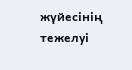жүйесінің тежелуі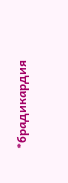*брадикардия